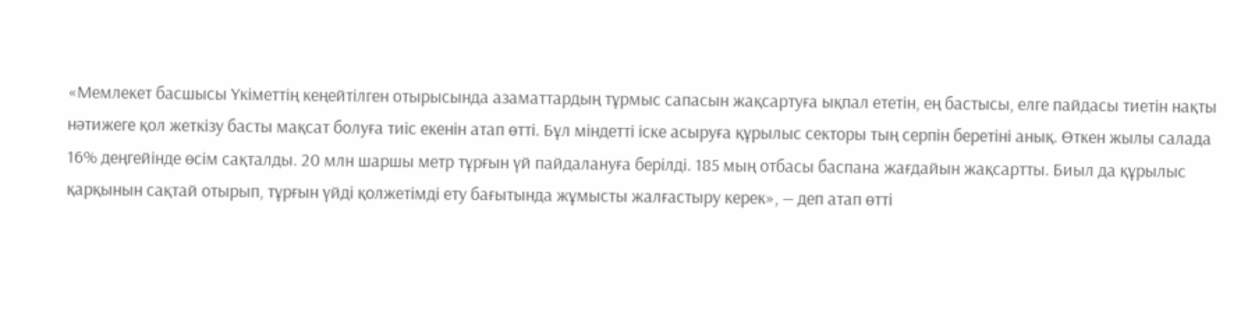«Мемлекет басшысы Үкіметтің кеңейтілген отырысында азаматтардың тұрмыс сапасын жақсартуға ықпал ететін, ең бастысы, елге пайдасы тиетін нақты нәтижеге қол жеткізу басты мақсат болуға тиіс екенін атап өтті. Бұл міндетті іске асыруға құрылыс секторы тың серпін беретіні анық. Өткен жылы салада 16% деңгейінде өсім сақталды. 20 млн шаршы метр тұрғын үй пайдалануға берілді. 185 мың отбасы баспана жағдайын жақсартты. Биыл да құрылыс қарқынын сақтай отырып, тұрғын үйді қолжетімді ету бағытында жұмысты жалғастыру керек», — деп атап өтті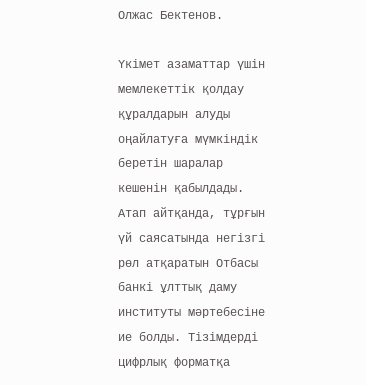Олжас Бектенов.

Үкімет азаматтар үшін мемлекеттік қолдау құралдарын алуды оңайлатуға мүмкіндік беретін шаралар кешенін қабылдады. Атап айтқанда, тұрғын үй саясатында негізгі рөл атқаратын Отбасы банкі ұлттық даму институты мәртебесіне ие болды. Тізімдерді цифрлық форматқа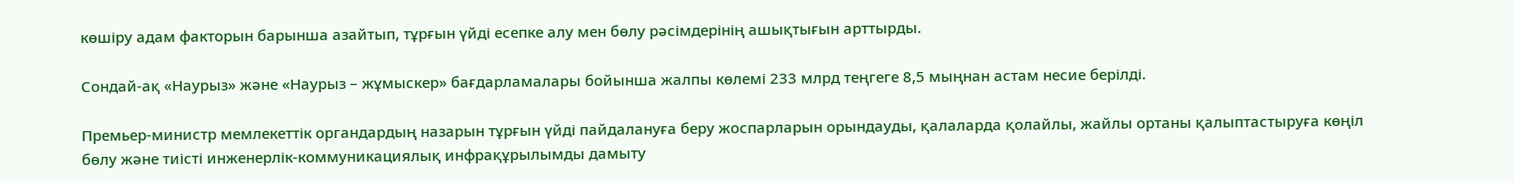көшіру адам факторын барынша азайтып, тұрғын үйді есепке алу мен бөлу рәсімдерінің ашықтығын арттырды.

Сондай-ақ «Наурыз» және «Наурыз – жұмыскер» бағдарламалары бойынша жалпы көлемі 233 млрд теңгеге 8,5 мыңнан астам несие берілді.

Премьер-министр мемлекеттік органдардың назарын тұрғын үйді пайдалануға беру жоспарларын орындауды, қалаларда қолайлы, жайлы ортаны қалыптастыруға көңіл бөлу және тиісті инженерлік-коммуникациялық инфрақұрылымды дамыту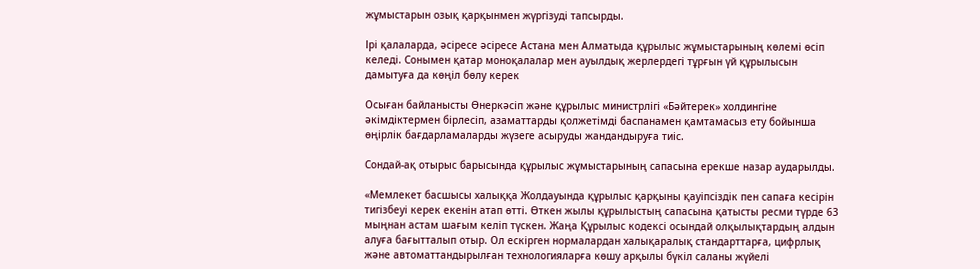жұмыстарын озық қарқынмен жүргізуді тапсырды.

Ірі қалаларда, әсіресе әсіресе Астана мен Алматыда құрылыс жұмыстарының көлемі өсіп келеді. Сонымен қатар моноқалалар мен ауылдық жерлердегі тұрғын үй құрылысын дамытуға да көңіл бөлу керек

Осыған байланысты Өнеркәсіп және құрылыс министрлігі «Бәйтерек» холдингіне әкімдіктермен бірлесіп, азаматтарды қолжетімді баспанамен қамтамасыз ету бойынша өңірлік бағдарламаларды жүзеге асыруды жандандыруға тиіс.

Сондай-ақ отырыс барысында құрылыс жұмыстарының сапасына ерекше назар аударылды.

«Мемлекет басшысы халыққа Жолдауында құрылыс қарқыны қауіпсіздік пен сапаға кесірін тигізбеуі керек екенін атап өтті. Өткен жылы құрылыстың сапасына қатысты ресми түрде 63 мыңнан астам шағым келіп түскен. Жаңа Құрылыс кодексі осындай олқылықтардың алдын алуға бағытталып отыр. Ол ескірген нормалардан халықаралық стандарттарға, цифрлық және автоматтандырылған технологияларға көшу арқылы бүкіл саланы жүйелі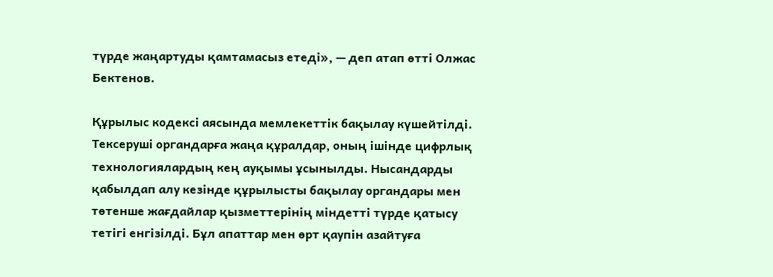түрде жаңартуды қамтамасыз етеді», — деп атап өтті Олжас Бектенов.

Құрылыс кодексі аясында мемлекеттік бақылау күшейтілді. Тексеруші органдарға жаңа құралдар, оның ішінде цифрлық технологиялардың кең ауқымы ұсынылды. Нысандарды қабылдап алу кезінде құрылысты бақылау органдары мен төтенше жағдайлар қызметтерінің міндетті түрде қатысу тетігі енгізілді. Бұл апаттар мен өрт қаупін азайтуға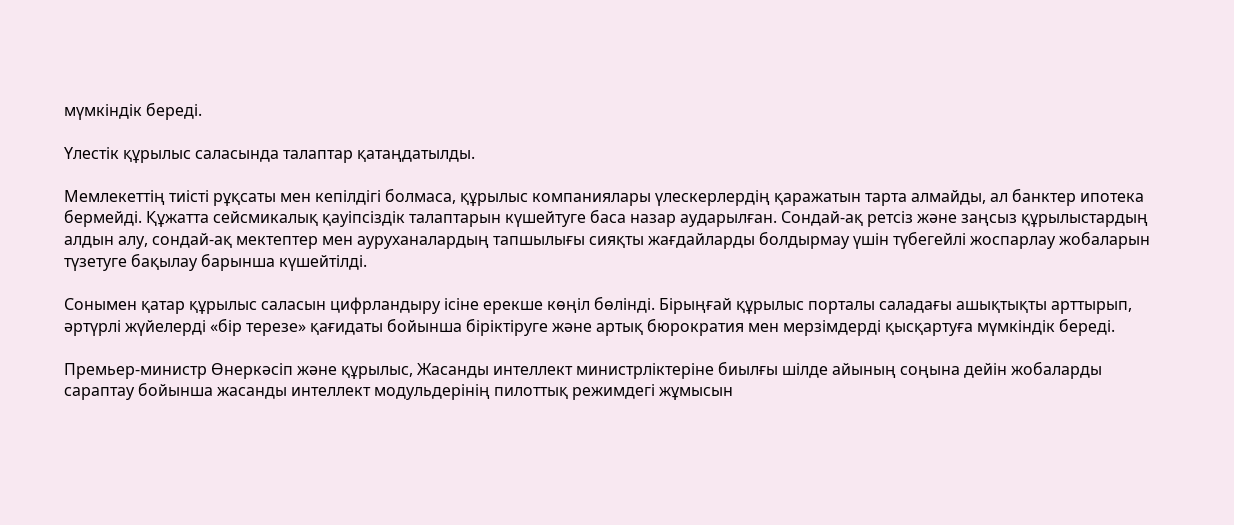мүмкіндік береді.

Үлестік құрылыс саласында талаптар қатаңдатылды.

Мемлекеттің тиісті рұқсаты мен кепілдігі болмаса, құрылыс компаниялары үлескерлердің қаражатын тарта алмайды, ал банктер ипотека бермейді. Құжатта сейсмикалық қауіпсіздік талаптарын күшейтуге баса назар аударылған. Сондай-ақ ретсіз және заңсыз құрылыстардың алдын алу, сондай-ақ мектептер мен ауруханалардың тапшылығы сияқты жағдайларды болдырмау үшін түбегейлі жоспарлау жобаларын түзетуге бақылау барынша күшейтілді.

Сонымен қатар құрылыс саласын цифрландыру ісіне ерекше көңіл бөлінді. Бірыңғай құрылыс порталы саладағы ашықтықты арттырып, әртүрлі жүйелерді «бір терезе» қағидаты бойынша біріктіруге және артық бюрократия мен мерзімдерді қысқартуға мүмкіндік береді.

Премьер-министр Өнеркәсіп және құрылыс, Жасанды интеллект министрліктеріне биылғы шілде айының соңына дейін жобаларды сараптау бойынша жасанды интеллект модульдерінің пилоттық режимдегі жұмысын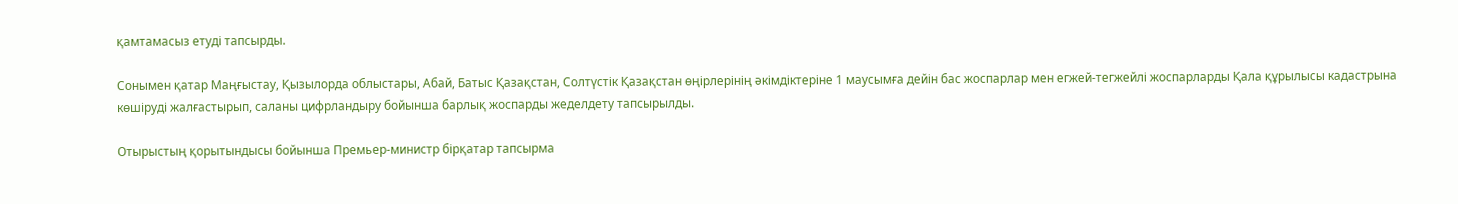қамтамасыз етуді тапсырды.

Сонымен қатар Маңғыстау, Қызылорда облыстары, Абай, Батыс Қазақстан, Солтүстік Қазақстан өңірлерінің әкімдіктеріне 1 маусымға дейін бас жоспарлар мен егжей-тегжейлі жоспарларды Қала құрылысы кадастрына көшіруді жалғастырып, саланы цифрландыру бойынша барлық жоспарды жеделдету тапсырылды.

Отырыстың қорытындысы бойынша Премьер-министр бірқатар тапсырма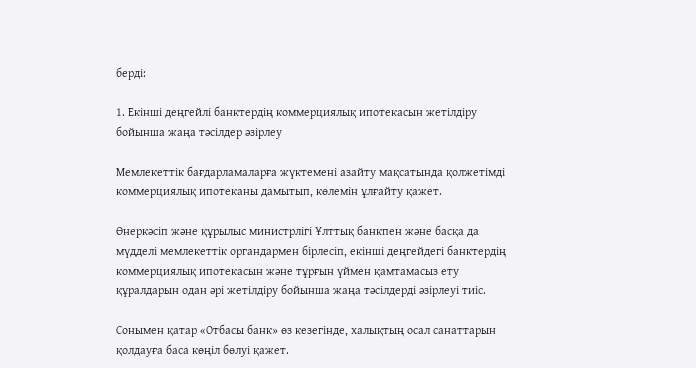берді:

1. Екінші деңгейлі банктердің коммерциялық ипотекасын жетілдіру бойынша жаңа тәсілдер әзірлеу

Мемлекеттік бағдарламаларға жүктемені азайту мақсатында қолжетімді коммерциялық ипотеканы дамытып, көлемін ұлғайту қажет.

Өнеркәсіп және құрылыс министрлігі Ұлттық банкпен және басқа да мүдделі мемлекеттік органдармен бірлесіп, екінші деңгейдегі банктердің коммерциялық ипотекасын және тұрғын үймен қамтамасыз ету құралдарын одан әрі жетілдіру бойынша жаңа тәсілдерді әзірлеуі тиіс.

Сонымен қатар «Отбасы банк» өз кезегінде, халықтың осал санаттарын қолдауға баса көңіл бөлуі қажет.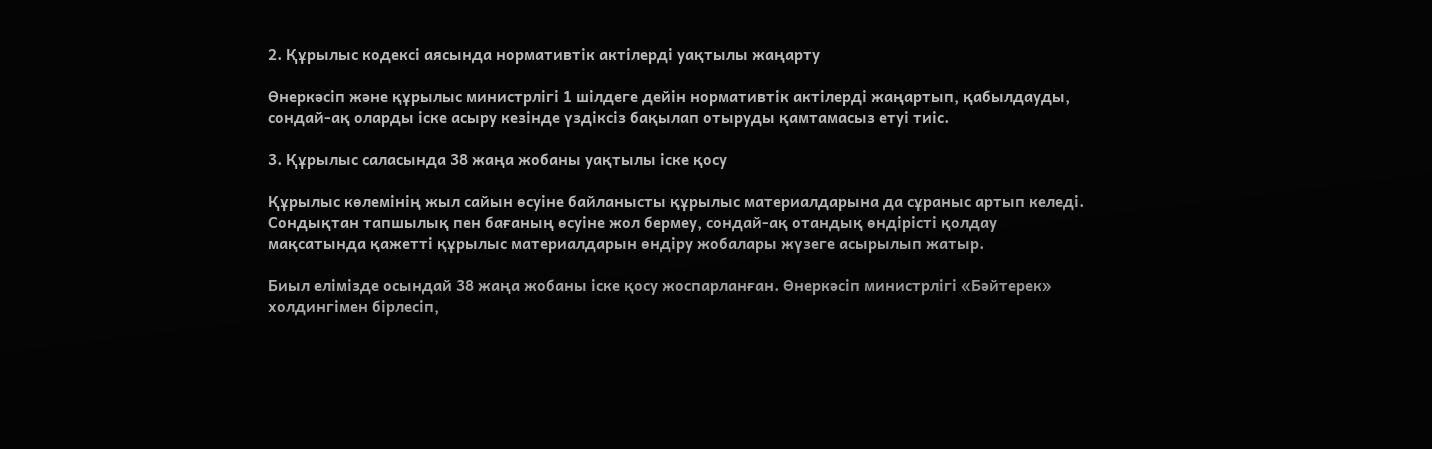2. Құрылыс кодексі аясында нормативтік актілерді уақтылы жаңарту

Өнеркәсіп және құрылыс министрлігі 1 шілдеге дейін нормативтік актілерді жаңартып, қабылдауды, сондай-ақ оларды іске асыру кезінде үздіксіз бақылап отыруды қамтамасыз етуі тиіс.

3. Құрылыс саласында 38 жаңа жобаны уақтылы іске қосу

Құрылыс көлемінің жыл сайын өсуіне байланысты құрылыс материалдарына да сұраныс артып келеді. Сондықтан тапшылық пен бағаның өсуіне жол бермеу, сондай-ақ отандық өндірісті қолдау мақсатында қажетті құрылыс материалдарын өндіру жобалары жүзеге асырылып жатыр.

Биыл елімізде осындай 38 жаңа жобаны іске қосу жоспарланған. Өнеркәсіп министрлігі «Бәйтерек» холдингімен бірлесіп,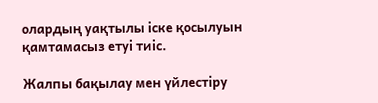олардың уақтылы іске қосылуын қамтамасыз етуі тиіс.

Жалпы бақылау мен үйлестіру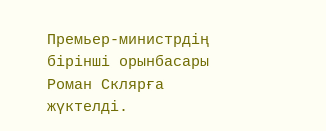Премьер-министрдің бірінші орынбасары Роман Склярға жүктелді.